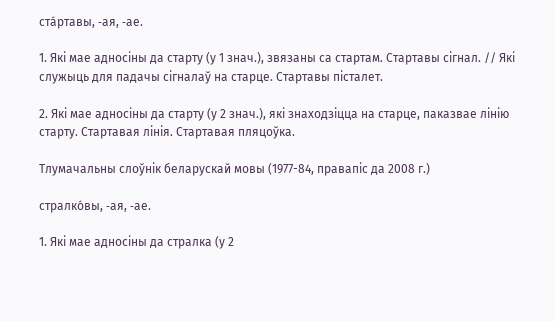ста́ртавы, ‑ая, ‑ае.

1. Які мае адносіны да старту (у 1 знач.), звязаны са стартам. Стартавы сігнал. // Які служыць для падачы сігналаў на старце. Стартавы пісталет.

2. Які мае адносіны да старту (у 2 знач.), які знаходзіцца на старце, паказвае лінію старту. Стартавая лінія. Стартавая пляцоўка.

Тлумачальны слоўнік беларускай мовы (1977-84, правапіс да 2008 г.)

стралко́вы, ‑ая, ‑ае.

1. Які мае адносіны да стралка (у 2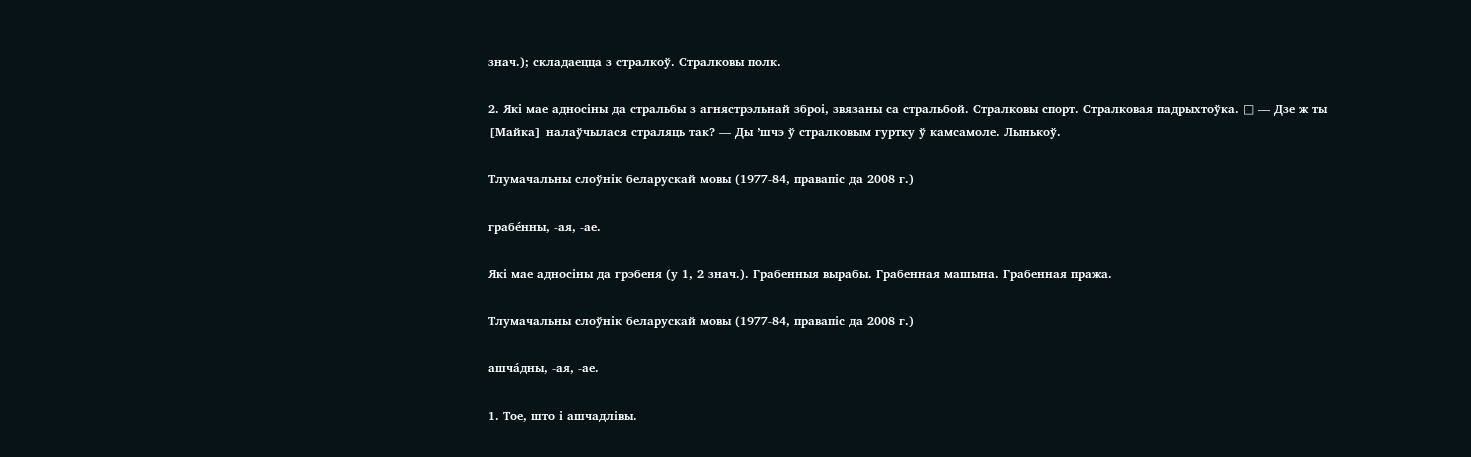знач.); складаецца з стралкоў. Стралковы полк.

2. Які мае адносіны да стральбы з агнястрэльнай зброі, звязаны са стральбой. Стралковы спорт. Стралковая падрыхтоўка. □ — Дзе ж ты [Майка] налаўчылася страляць так? — Ды ’шчэ ў стралковым гуртку ў камсамоле. Лынькоў.

Тлумачальны слоўнік беларускай мовы (1977-84, правапіс да 2008 г.)

грабе́нны, ‑ая, ‑ае.

Які мае адносіны да грэбеня (у 1, 2 знач.). Грабенныя вырабы. Грабенная машына. Грабенная пража.

Тлумачальны слоўнік беларускай мовы (1977-84, правапіс да 2008 г.)

ашча́дны, ‑ая, ‑ае.

1. Тое, што і ашчадлівы.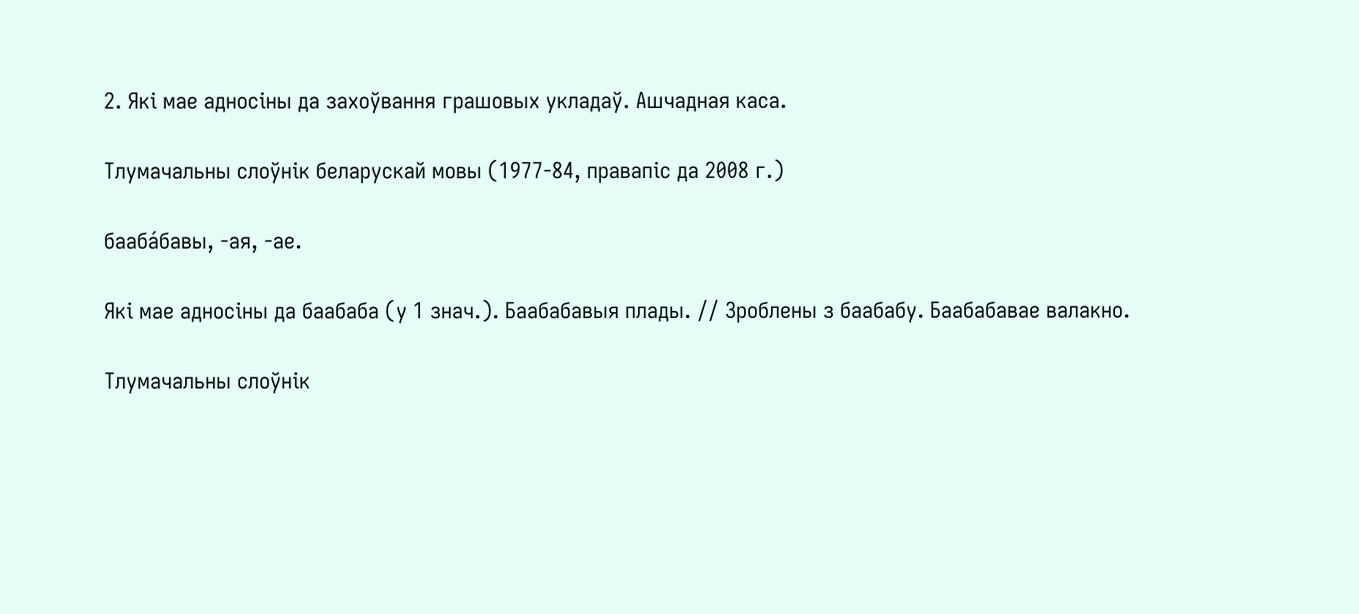2. Які мае адносіны да захоўвання грашовых укладаў. Ашчадная каса.

Тлумачальны слоўнік беларускай мовы (1977-84, правапіс да 2008 г.)

бааба́бавы, ‑ая, ‑ае.

Які мае адносіны да баабаба (у 1 знач.). Баабабавыя плады. // Зроблены з баабабу. Баабабавае валакно.

Тлумачальны слоўнік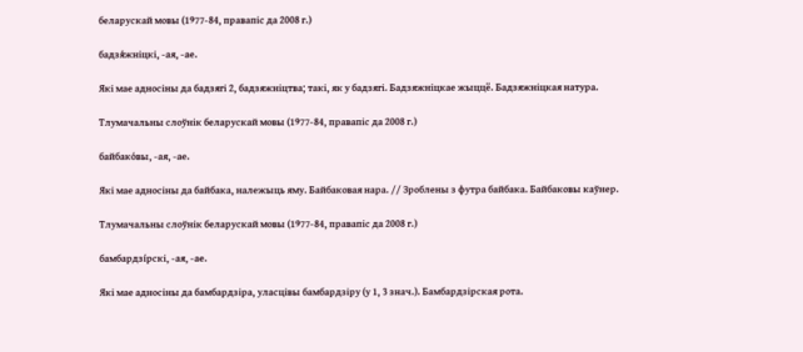беларускай мовы (1977-84, правапіс да 2008 г.)

бадзя́жніцкі, ‑ая, ‑ае.

Які мае адносіны да бадзягі 2, бадзяжніцтва; такі, як у бадзягі. Бадзяжніцкае жыццё. Бадзяжніцкая натура.

Тлумачальны слоўнік беларускай мовы (1977-84, правапіс да 2008 г.)

байбако́вы, ‑ая, ‑ае.

Які мае адносіны да байбака, належыць яму. Байбаковая нара. // Зроблены з футра байбака. Байбаковы каўнер.

Тлумачальны слоўнік беларускай мовы (1977-84, правапіс да 2008 г.)

бамбардзі́рскі, ‑ая, ‑ае.

Які мае адносіны да бамбардзіра, уласцівы бамбардзіру (у 1, 3 знач.). Бамбардзірская рота.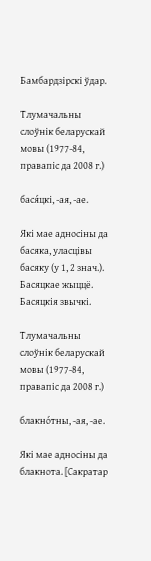Бамбардзірскі ўдар.

Тлумачальны слоўнік беларускай мовы (1977-84, правапіс да 2008 г.)

бася́цкі, ‑ая, ‑ае.

Які мае адносіны да басяка, уласцівы басяку (у 1, 2 знач.). Басяцкае жыццё. Басяцкія звычкі.

Тлумачальны слоўнік беларускай мовы (1977-84, правапіс да 2008 г.)

блакно́тны, ‑ая, ‑ае.

Які мае адносіны да блакнота. [Сакратар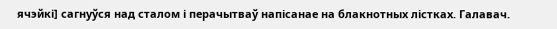ячэйкі] сагнуўся над сталом і перачытваў напісанае на блакнотных лістках. Галавач.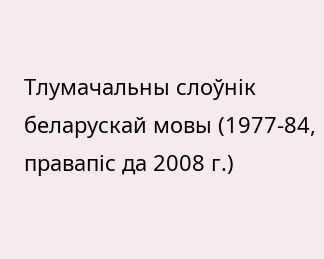Тлумачальны слоўнік беларускай мовы (1977-84, правапіс да 2008 г.)